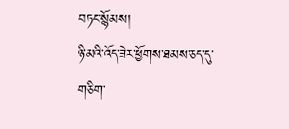བཏང་སྙོམས།
ཉི་མའི་འོད་ཟེར་ཕྱོགས་ཐམས་ཅད་དུ་གཅིག་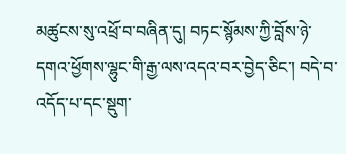མཚུངས་སུ་འཕྲོ་བ་བཞིན་དུ། བཏང་སྙོམས་ཀྱི་བློས་ཉེ་དགའ་ཕྱོགས་ལྷུང་གི་རྒྱ་ལས་འདའ་བར་བྱེད་ཅིང་། བདེ་བ་འདོད་པ་དང་སྡུག་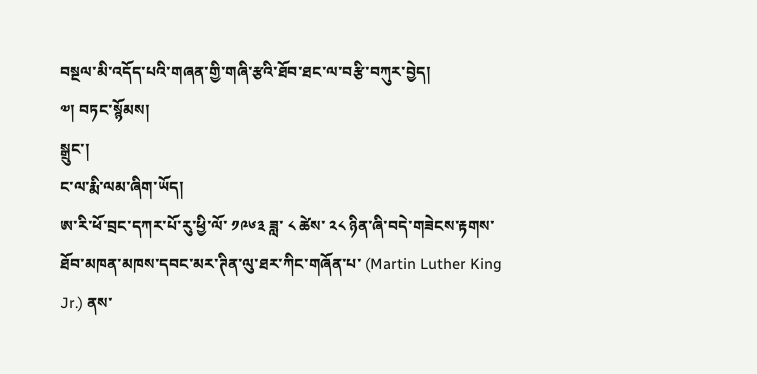བསྔལ་མི་འདོད་པའི་གཞན་གྱི་གཞི་རྩའི་ཐོབ་ཐང་ལ་བརྩི་བཀུར་བྱེད།
༧། བཏང་སྙོམས།
སྒྲུང་།
ང་ལ་རྨི་ལམ་ཞིག་ཡོད།
ཨ་རི་ཕོ་བྲང་དཀར་པོ་རུ་ཕྱི་ལོ་ ༡༩༦༣ ཟླ་ ༨ ཚེས་ ༢༨ ཉིན་ཞི་བདེ་གཟེངས་རྟགས་ཐོབ་མཁན་མཁས་དབང་མར་ཊིན་ལུ་ཐར་ཀིང་གཞོན་པ་ (Martin Luther King Jr.) ནས་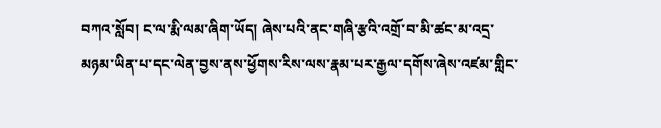བཀའ་སློབ། ང་ལ་རྨི་ལམ་ཞིག་ཡོད། ཞེས་པའི་ནང་གཞི་རྩའི་འགྲོ་བ་མི་ཚང་མ་འདྲ་མཉམ་ཡིན་པ་དང་ལེན་བྱས་ནས་ཕྱོགས་རིས་ལས་རྣམ་པར་རྒྱལ་དགོས་ཞེས་འཛམ་གླིང་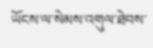ཡོངས་ལ་སེམས་འགུལ་ཐེབས་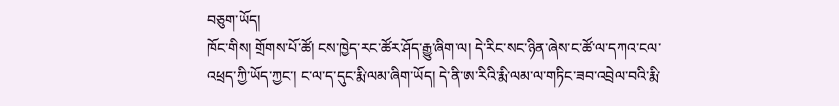བཅུག་ཡོད།
ཁོང་གིས། གྲོགས་པོ་ཚོ། ངས་ཁྱེད་རང་ཚོར་ཤོད་རྒྱུ་ཞིག་ལ། དེ་རིང་སང་ཉིན་ཞེས་ང་ཚོ་ལ་དཀའ་ངལ་འཕྲད་ཀྱི་ཡོད་ཀྱང་། ང་ལ་ད་དུང་རྨི་ལམ་ཞིག་ཡོད། དེ་ནི་ཨ་རིའི་རྨི་ལམ་ལ་གཏིང་ཟབ་འབྲེལ་བའི་རྨི་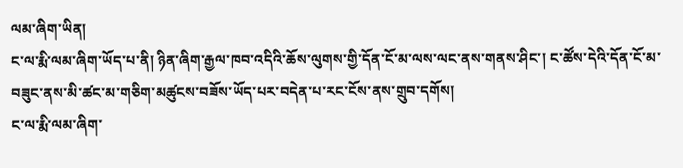ལམ་ཞིག་ཡིན།
ང་ལ་རྨི་ལམ་ཞིག་ཡོད་པ་ནི། ཉིན་ཞིག་རྒྱལ་ཁབ་འདིའི་ཆོས་ལུགས་གྱི་དོན་ངོ་མ་ལས་ལང་ནས་གནས་ཤིང་། ང་ཚོས་དེའི་དོན་ངོ་མ་བཟུང་ནས་མི་ཚང་མ་གཅིག་མཚུངས་བཟོས་ཡོད་པར་བདེན་པ་རང་ངོས་ནས་གྲུབ་དགོས།
ང་ལ་རྨི་ལམ་ཞིག་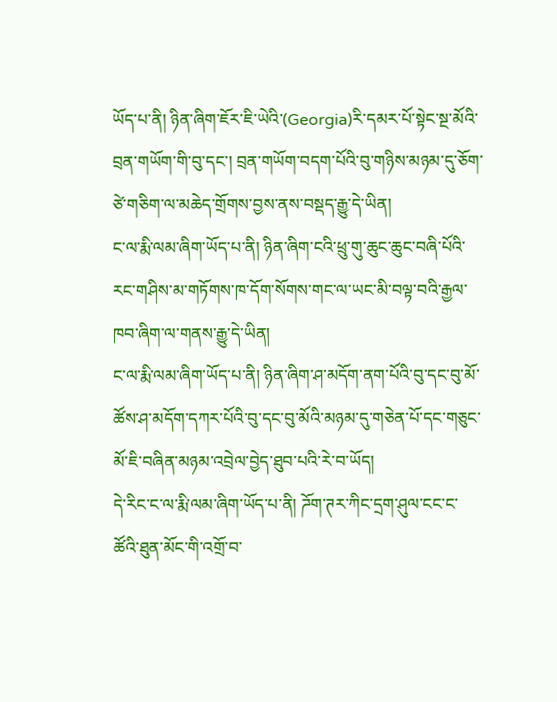ཡོད་པ་ནི། ཉིན་ཞིག་ཇོར་ཇི་ཡེའི་(Georgia)རི་དམར་པོ་སྟེང་སྔ་མོའི་བྲན་གཡོག་གི་བུ་དང་། བྲན་གཡོག་བདག་པོའི་བུ་གཉིས་མཉམ་དུ་ཅོག་ཙེ་གཅིག་ལ་མཆེད་གྲོགས་བྱས་ནས་བསྡད་རྒྱུ་དེ་ཡིན།
ང་ལ་རྨི་ལམ་ཞིག་ཡོད་པ་ནི། ཉིན་ཞིག་ངའི་ཕྲུ་གུ་ཆུང་ཆུང་བཞི་པོའི་རང་གཤིས་མ་གཏོགས་ཁ་དོག་སོགས་གང་ལ་ཡང་མི་བལྟ་བའི་རྒྱལ་ཁབ་ཞིག་ལ་གནས་རྒྱུ་དེ་ཡིན།
ང་ལ་རྨི་ལམ་ཞིག་ཡོད་པ་ནི། ཉིན་ཞིག་ཤ་མདོག་ནག་པོའི་བུ་དང་བུ་མོ་ཚོས་ཤ་མདོག་དཀར་པོའི་བུ་དང་བུ་མོའི་མཉམ་དུ་གཅེན་པོ་དང་གཅུང་མོ་ཇི་བཞིན་མཉམ་འབྲེལ་བྱེད་ཐུབ་པའི་རེ་བ་ཡོད།
དེ་རིང་ང་ལ་རྨི་ལམ་ཞིག་ཡོད་པ་ནི། ཌོག་ཊར་ཀིང་དྲག་ཤུལ་ངང་ང་ཚོའི་ཐུན་མོང་གི་འགྲོ་བ་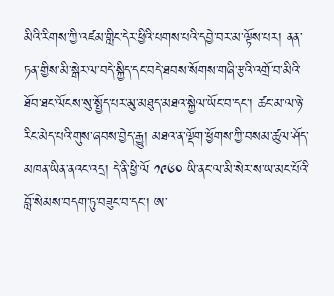མིའི་རིགས་ཀྱི་འཛམ་གླིང་དེར་ཕྱིའི་པགས་པའི་དབྱེ་བར་མ་ལྟོས་པར། ནན་ཏན་གྱིས་མི་སྒེར་ལ་བདེ་སྐྱིད་དང་བདེ་ཐབས་སོགས་གཞི་རྩའི་འགྲོ་བ་མིའི་ཐོབ་ཐང་ལོངས་སུ་སྤྱོད་པར་མུ་མཐུད་མཐའ་སྐྱེལ་ཡོང་བ་དང་། ཚང་མ་ལ་ཉེ་རིང་མེད་པའི་གུས་ཞབས་བྱེད་རྒྱུ། མཐའ་ན་ལྡོག་ཕྱོགས་ཀྱི་བསམ་ཚུལ་ཤོད་མཁན་ཡིན་ནའང་འདྲ། དེ་ནི་ཕྱི་ལོ ༡༩༦༠ ཡི་ནང་ལ་མི་སེར་ས་ཡ་མང་པོའི་བློ་སེམས་བདག་ཏུ་བཟུང་བ་དང་། ཨ་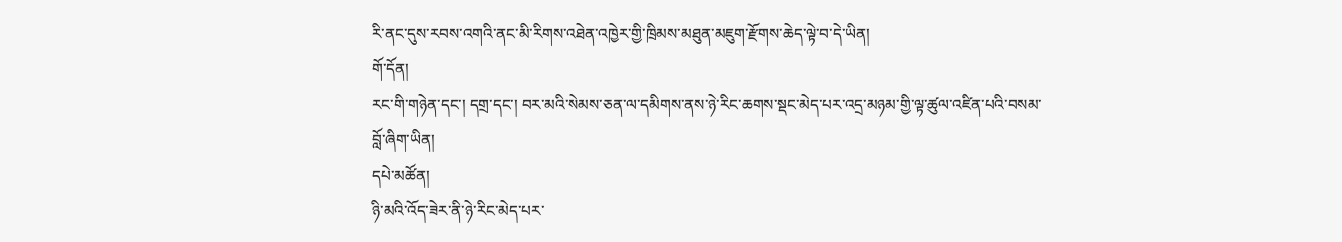རི་ནང་དུས་རབས་འགའི་ནང་མི་རིགས་འཐེན་འཁྱེར་གྱི་ཁྲིམས་མཐུན་མཇུག་རྫོགས་ཆེད་ལྟེ་བ་དེ་ཡིན།
གོ་དོན།
རང་གི་གཉེན་དང་། དགྲ་དང་། བར་མའི་སེམས་ཅན་ལ་དམིགས་ནས་ཉེ་རིང་ཆགས་སྡང་མེད་པར་འདྲ་མཉམ་གྱི་ལྟ་ཚུལ་འཛིན་པའི་བསམ་བློ་ཞིག་ཡིན།
དཔེ་མཚོན།
ཉི་མའི་འོད་ཟེར་ནི་ཉེ་རིང་མེད་པར་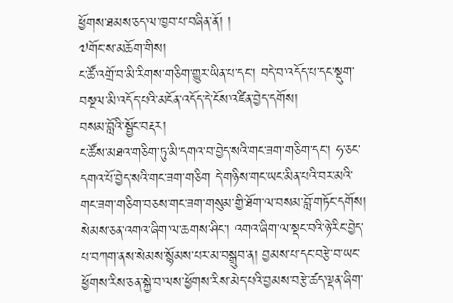ཕྱོགས་ཐམས་ཅད་ལ་ཁྱབ་པ་བཞིན་ནོ། །
༧གོང་ས་མཆོག་གིས།
ང་ཚོ་འགྲོ་བ་མི་རིགས་གཅིག་གྱུར་ཡིན་པ་དང་། བདེ་བ་འདོད་པ་དང་སྡུག་བསྔལ་མི་འདོད་པའི་མངོན་འདོད་དེ་ངོས་འཛིན་བྱེད་དགོས།
བསམ་བློའི་སྦྱོང་བརྡར།
ང་ཚོས་མཐའ་གཅིག་ཏུ་མི་དགའ་བ་བྱེད་སའི་གང་ཟག་གཅིག་དང་། ཧ་ཅང་དགའ་པོ་བྱེད་སའི་གང་ཟག་གཅིག དེ་གཉིས་གང་ཡང་མིན་པའི་བར་མའི་གང་ཟག་གཅིག་བཅས་གང་ཟག་གསུམ་གྱི་ཐོག་ལ་བསམ་བློ་གཏོང་དགོས།
སེམས་ཅན་འགའ་ཞིག་ལ་ཆགས་ཤིང་། འགའ་ཞིག་ལ་སྡང་བའི་ཉེ་རིང་བྱེད་པ་བཀག་ནས་སེམས་སྙོམས་པར་མ་བསྒྲུབ་ན། བྱམས་པ་དང་བརྩེ་བ་ཡང་ཕྱོགས་རིས་ཅན་སྐྱེ་བ་ལས་ཕྱོགས་རིས་མེད་པའི་བྱམས་བརྩེ་ཚད་ལྡན་ཞིག་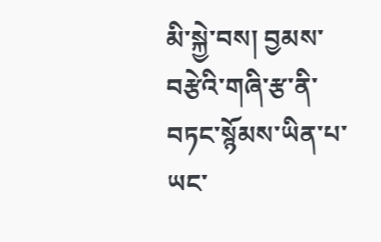མི་སྐྱེ་བས། བྱམས་བརྩེའི་གཞི་རྩ་ནི་བཏང་སྙོམས་ཡིན་པ་ཡང་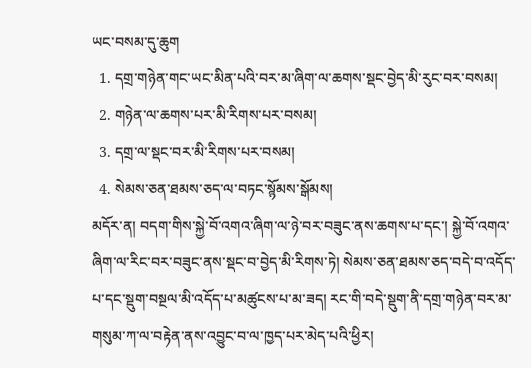ཡང་བསམ་དུ་ཆུག
  1. དགྲ་གཉེན་གང་ཡང་མིན་པའི་བར་མ་ཞིག་ལ་ཆགས་སྡང་བྱེད་མི་རུང་བར་བསམ།
  2. གཉེན་ལ་ཆགས་པར་མི་རིགས་པར་བསམ།
  3. དགྲ་ལ་སྡང་བར་མི་རིགས་པར་བསམ།
  4. སེམས་ཅན་ཐམས་ཅད་ལ་བཏང་སྙོམས་སྒོམས།
མདོར་ན། བདག་གིས་སྐྱེ་བོ་འགའ་ཞིག་ལ་ཉེ་བར་བཟུང་ནས་ཆགས་པ་དང་། སྐྱེ་བོ་འགའ་ཞིག་ལ་རིང་བར་བཟུང་ནས་སྡང་བ་བྱེད་མི་རིགས་ཏེ། སེམས་ཅན་ཐམས་ཅད་བདེ་བ་འདོད་པ་དང་སྡུག་བསྔལ་མི་འདོད་པ་མཚུངས་པ་མ་ཟད། རང་གི་བདེ་སྡུག་ནི་དགྲ་གཉེན་བར་མ་གསུམ་ཀ་ལ་བརྟེན་ནས་འབྱུང་བ་ལ་ཁྱད་པར་མེད་པའི་ཕྱིར།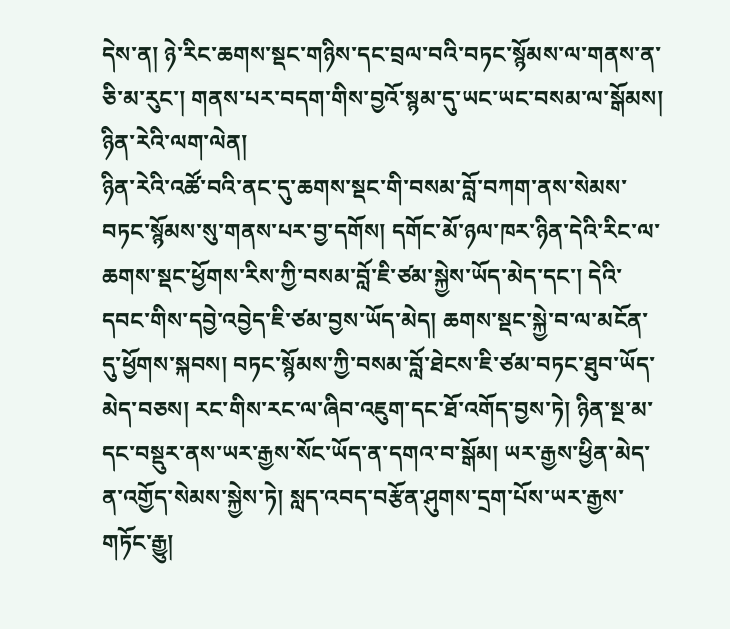དེས་ན། ཉེ་རིང་ཆགས་སྡང་གཉིས་དང་བྲལ་བའི་བཏང་སྙོམས་ལ་གནས་ན་ཅི་མ་རུང་། གནས་པར་བདག་གིས་བྱའོ་སྙམ་དུ་ཡང་ཡང་བསམ་ལ་སྒོམས།
ཉིན་རེའི་ལག་ལེན།
ཉིན་རེའི་འཚོ་བའི་ནང་དུ་ཆགས་སྡང་གི་བསམ་བློ་བཀག་ནས་སེམས་བཏང་སྙོམས་སུ་གནས་པར་བྱ་དགོས། དགོང་མོ་ཉལ་ཁར་ཉིན་དེའི་རིང་ལ་ཆགས་སྡང་ཕྱོགས་རིས་ཀྱི་བསམ་བློ་ཇི་ཙམ་སྐྱེས་ཡོད་མེད་དང་། དེའི་དབང་གིས་དབྱེ་འབྱེད་ཇི་ཙམ་བྱས་ཡོད་མེད། ཆགས་སྡང་སྐྱེ་བ་ལ་མངོན་དུ་ཕྱོགས་སྐབས། བཏང་སྙོམས་ཀྱི་བསམ་བློ་ཐེངས་ཇི་ཙམ་བཏང་ཐུབ་ཡོད་མེད་བཅས། རང་གིས་རང་ལ་ཞིབ་འཇུག་དང་ཐོ་འགོད་བྱས་ཏེ། ཉིན་སྔ་མ་དང་བསྡུར་ནས་ཡར་རྒྱས་སོང་ཡོད་ན་དགའ་བ་སྒོམ། ཡར་རྒྱས་ཕྱིན་མེད་ན་འགྱོད་སེམས་སྐྱེས་ཏེ། སླད་འབད་བརྩོན་ཤུགས་དྲག་པོས་ཡར་རྒྱས་གཏོང་རྒྱུ།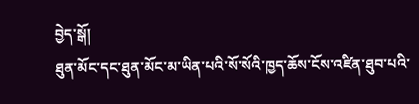བྱེད་སྒོ།
ཐུན་མོང་དང་ཐུན་མོང་མ་ཡིན་པའི་སོ་སོའི་ཁྱད་ཆོས་ངོས་འཛིན་ཐུབ་པའི་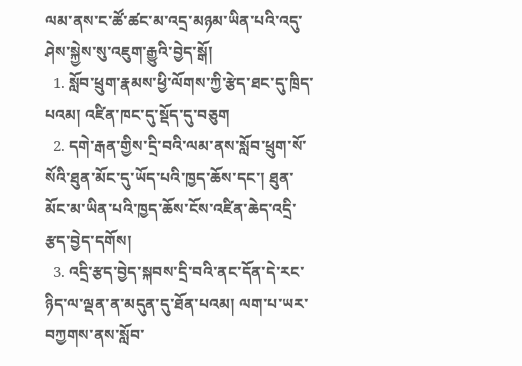ལམ་ནས་ང་ཚོ་ཚང་མ་འདྲ་མཉམ་ཡིན་པའི་འདུ་ཤེས་སྐྱེས་སུ་འཇུག་རྒྱུའི་བྱེད་སྒོ།
  1. སློབ་ཕྲུག་རྣམས་ཕྱི་ལོགས་ཀྱི་རྩེད་ཐང་དུ་ཁྲིད་པའམ། འཛིན་ཁང་དུ་སྡོད་དུ་བཅུག
  2. དགེ་རྒན་གྱིས་དྲི་བའི་ལམ་ནས་སློབ་ཕྲུག་སོ་སོའི་ཐུན་མོང་དུ་ཡོད་པའི་ཁྱད་ཆོས་དང་། ཐུན་མོང་མ་ཡིན་པའི་ཁྱད་ཆོས་ངོས་འཛིན་ཆེད་འདྲི་རྩད་བྱེད་དགོས།
  3. འདྲི་རྩད་བྱེད་སྐབས་དྲི་བའི་ནང་དོན་དེ་རང་ཉིད་ལ་ལྡན་ན་མདུན་དུ་ཐོན་པའམ། ལག་པ་ཡར་བཀྱགས་ནས་སློབ་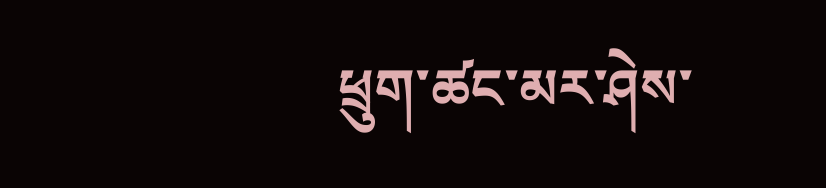ཕྲུག་ཚང་མར་ཤེས་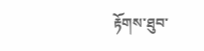རྟོགས་ཐུབ་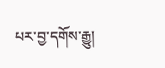པར་བྱ་དགོས་རྒྱུ།